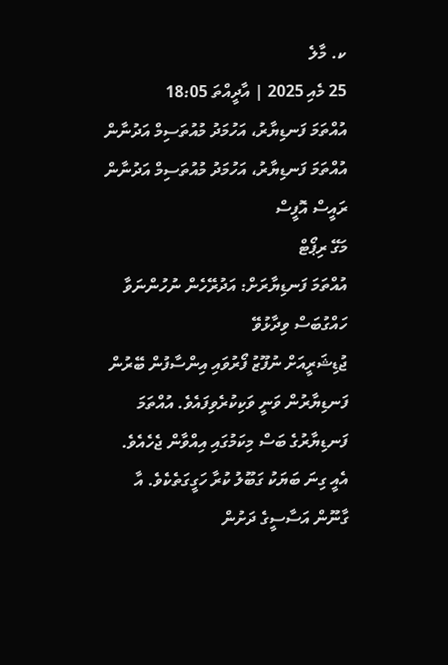ކ. މާލެ
25 މެއި 2025 | އާދީއްތަ 18:05
އުއްތަމަ ފަނޑިޔާރު، އަހުމަދު މުއުތަސިމް އަދުނާން
އުއްތަމަ ފަނޑިޔާރު، އަހުމަދު މުއުތަސިމް އަދުނާން
ރައީސް އޮފީސް
މަގޭ ރިޕޯޓް
އުއްތަމަ ފަނޑިޔާރަށް: އަދުރޭހެން ނުހުންނަވާ ހައްގުބަސް ވިދާޅުވޭ
ޖުޑިޝަރީއަށް ނުފޫޒު ފޯރުވައި އިންސާފުން ބޭރުން ފަނޑިޔާރުން ވަނީ ވަކިކުރެވިފައެވެ. އުއްތަމަ ފަނޑިޔާރުގެ ބަސް މިކަމުގައި އިއްވާން ޖެހެއެވެ.
އެއީ ގިނަ ބަޔަކު ގަބޫލު ކުރާ ހަގީގަތެކެވެ. އާ ގާނޫން އަސާސީގެ ދަށުން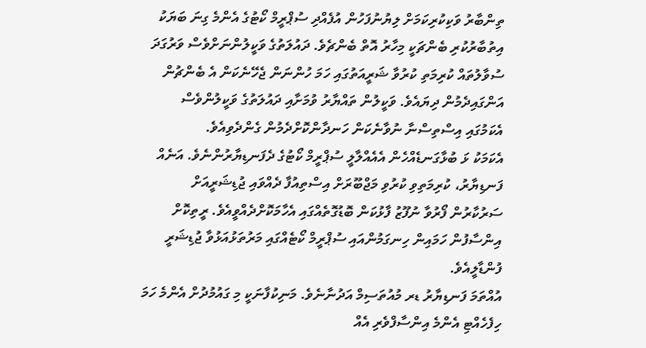ތިންބާރު ވަކިކުރިކަމަށް ލިޔުނުފަހުން އުފެއްދި ސުޕްރީމް ކޯޓުގެ އެންމެ ގިނަ ބަޔަކު އިތުބާރުކުރި ބެންޗަކީ މިހާރު އޮތް ބެންޗެވެ. ދައުލަތުގެ ވަކީލުންނަށްވެސް ވަރުގަދަ ސުވާލުތައް ކުރިމަތި ކުރުވާ ޝަރީއަތުގައި ހަމަ ހުންނަން ޖެހޭނެކަން އެ ބެންޗުން އަންގައިދެމުން ދިޔައެވެ. ވަކީލުން ތައްޔާރު ވުމަށާއި ދައުލަތުގެ ވަކީލުންވެސް އެކަމުގައި އިސްތިސްނާ ނުވާނެކަން ހަނދާންކޮށްދެމުން ގެންދެވިއެވެ.
އެކަމަކު ޅަ ބުޅާގަނޑެއްހެން އެއެއްލާލީ ސުޕްރީމް ކޯޓުގެ ދެފަނޑިޔާރުންނެވެ. އަނެއް ފަނޑިޔާރު، ކުރިމަތިވި ކުރުވި މަޖްބޫރަށް އިސްތިއުފާ ދެއްވައި ޖުޑިޝަރީއަށް ސަރުކާރުން ފޯރުވާ ނުފޫޒު ފާޅުކަން ބޮޑުގޮތެއްގައި އެހާމަކޮށްދެއްވީއެވެ. ރީތިކޮށް އިންސާފުން ހަމައިން ހިނގަމުންއައި ސުޕްރީމް ކޯޓެއްގައި މަރުތަޅުއަޅުވާ ޖުޑިޝަރީ ފުންޑާލީއެވެ.
އުއްތަމަ ފަނޑިޔާރު ޑރ މުއުތަސިމް އަދުނާނެވެ. މަނިކުފާނަކީ މި ގައުމުދުށް އެންމެ ހަމަ ހިފެހެއްޓި އެންމެ އިންސާފްވެރި އެއް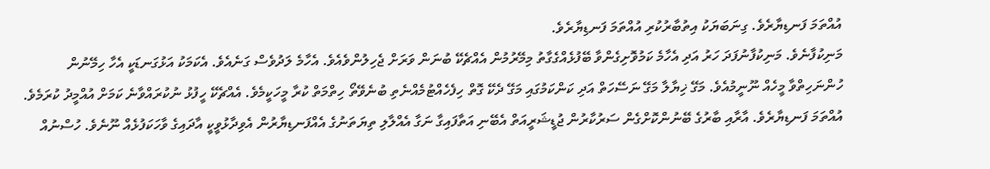އުއްތަމަ ފަނޑިޔާރެވެ. ގިނަބަޔަކު އިތުބާރުކުރި އުއްތަމަ ފަނޑިޔާރެވެ.
މަނިކުފާނެވެ. މަނިކުފާނުފަދަ ހަރު އަދި އެހާމެ ކަމުވޮށިގެންވާ ބޭފުޅެއްގެގާތު މިމޭރުމުން އެއްޗެކޭ ބުނަން ވަރަށް ޖެހިލުންވެއެވެ. އެހާމެ ލަދުވެސް ގަނެއެވެ. އެކަމަކު އަޅުގަނޑަކީ އެހާ ހިމޭނުން ހުންނަހިތްވާ މީހެއް ނޫނީމުއެވެ. މަގޭ ޚިޔާލާ މަގޭ ނަސޭހަތް އަދި ކަންކަމުގައި މަގޭ ދެކޭ ގޮތް ހިފެހެއްޓުމެއްނެތި ބުނެވޭތޯ ހިތްމަތް ކުރާ މީހަކީމެވެ. އެއްޗެކޭ ހީފުޅު ނުކުރައްވާނެ ކަމަށް އުއްމީދު ކުރަމެވެ.
އުއްތަމަ ފަނޑިޔާރެވެ. އާރާއި ބާރުގެ ބޭނުންކޮށްގެން ސަރުކާރުން ޖުޑީޝަރީއަތް އެބޭނި އަތާފައިގާ ނަގާ އެއްލާލި ތިޔަތަނުގެ އެއްފަނޑިޔާރުން އެވިދާޅުވީކީ އާދައިގެ ވާހަކަފުޅެއް ނޫނެވެ. ހުސްނުއް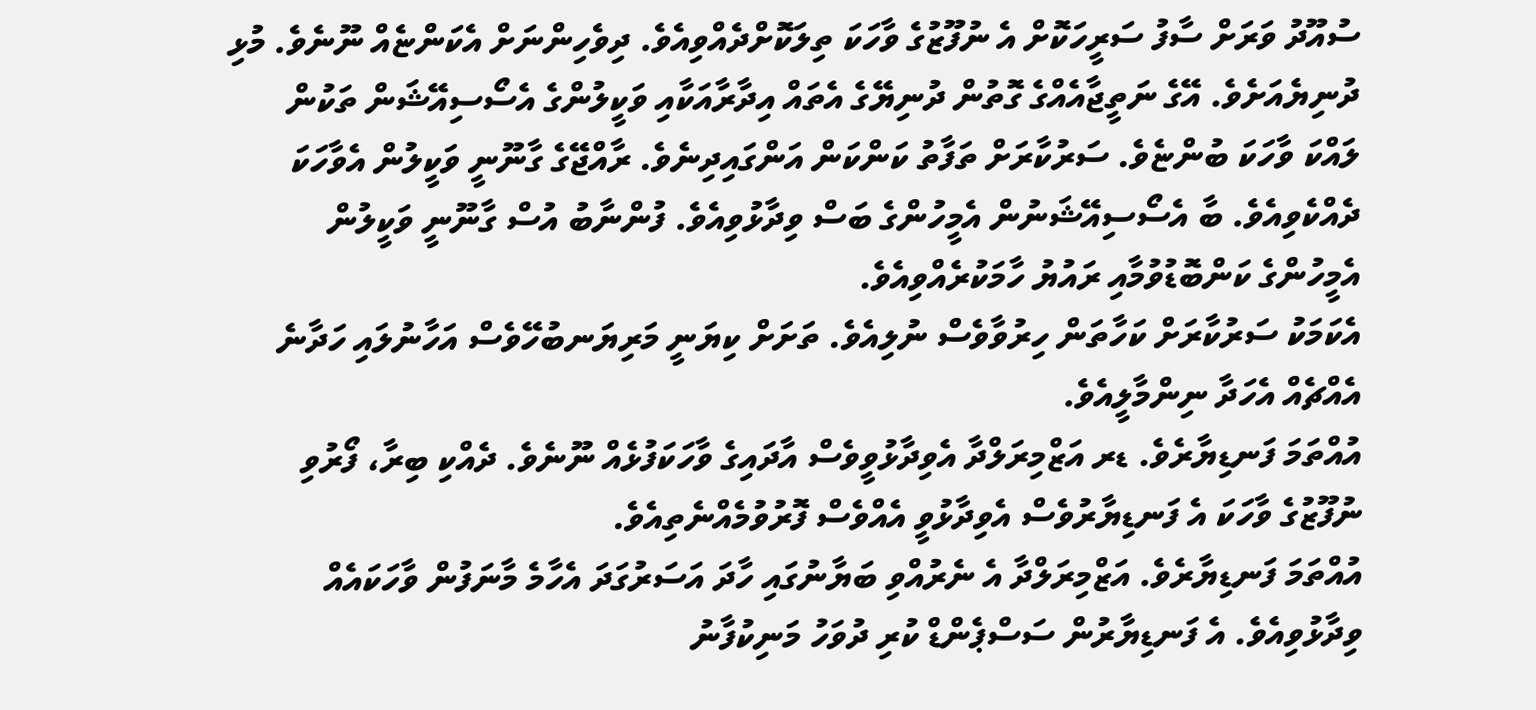ސުއޫދު ވަރަށް ސާފު ސަރީހަކޮށް އެ ނުފޫޒުގެ ވާހަކަ ތިލަކޮށްދެއްވިއެވެ. ދިވެހިންނަށް އެކަންޏެއް ނޫނެވެ. މުޅި ދުނިޔެއަށެވެ. އޭގެ ނަތީޖާއެއްގެ ގޮތުން ދުނިޔޭގެ އެތައް އިދާރާއަކާއި ވަކީލުންގެ އެސޯސިއޭޝަން ތަކުން ލައްކަ ވާހަކަ ބުންޏެވެ. ސަރުކާރަށް ތަފާތު ކަންކަން އަންގައިދިނެވެ. ރާއްޖޭގެ ގާނޫނީ ވަކީލުން އެވާހަކަ ދެއްކެވިއެވެ. ބާ އެސޯސިއޭޝަނުން އެމީހުންގެ ބަސް ވިދާޅުވިއެވެ. ފުންނާބު އުސް ގާނޫނީ ވަކީލުން އެމީހުންގެ ކަންބޮޑުވުމާއި ރައުޔު ހާމަކުރެއްވިއެވެ.
އެކަމަކު ސަރުކާރަށް ކަހާތަން ހިރުވާވެސް ނުލިއެވެ. ތަށަށް ކިޔަނީ މަރިޔަނބުހޭވެސް އަހާނުލައި ހަދާނެ އެއްޗެއް އެހަދާ ނިންމާލީއެވެ.
އުއްތަމަ ފަނޑިޔާރެވެ. ޑރ އަޒްމިރަލްދާ އެވިދާޅުވީވެސް އާދައިގެ ވާހަކަފުޅެއް ނޫނެވެ. ދެއްކި ބިރާ، ފޯރުވި ނުފޫޒުގެ ވާހަކަ އެ ފަނޑިޔާރުވެސް އެވިދާޅުވީ އެއްވެސް ފޮރުވުމެއްނެތިއެވެ.
އުއްތަމަ ފަނޑިޔާރެވެ. އަޒްމިރަލްދާ އެ ނެރުއްވި ބަޔާނުގައި ހާދަ އަސަރުގަދަ އެހާމެ މާނަފުން ވާހަކައެއް ވިދާޅުވިއެވެ. އެ ފަނޑިޔާރުން ސަސްޕެންޑް ކުރި ދުވަހު މަނިކުފާނު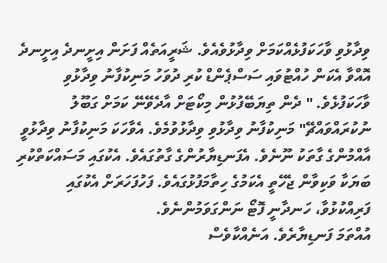ވިދާޅުވި ވާހަކަފުޅެއްކަމަށް ވިދާޅުވެއެވެ. ޝަރީއަތެއް ފަށަން އިށީނދެ އިށީނދެ އޮއްވާ އެކަން ހުއްޓުވައި ސަސްޕެންޑް ކުރި ދުވަހު މަނިކުފާނު ވިދާޅުވި ވާހަކަފުޅެވެ. " ދެން ތިޔަބޭފުޅުން މިކޯޓަށް އާދެވޭނޭ ކަމަށް ގަބޫލު ނުކުރައްވައްޗޭ" މަނިކުފާނު ވިދާޅުވި ވިދާޅުވުމެވެ. އެވާހަކަ މަނިކުފާނު ވިދާޅުވީ އާއްމުންގެ ގާތަކު ނޫނެވެ. އެފަނޑިޔާރުންގެ ގާތުގައެވެ. އެކުގައި މަސައްކަތްކުރި ބަޔަކާ ވަކިވާން ޖެހޭތީ އެކަމުގެ ހިތާމަފުޅުގައެވެ. ފަހުފަހަރަށް އެކުގައި ފަރިއްކުޅުވާ، ހަނދާނީ ފޮޓޯ ނަންގަވަމުންނެވެ.
އުއްތަމަ ފަނޑިޔާރެވެ. އަނެއްކާވެސް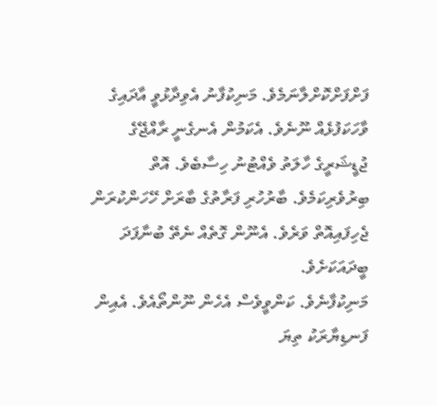ފަށްފަށްކޮށްލާނަމެވެ. މަނިކުފާނު އެވިދާޅުވީ އާދައިގެ ވާހަކަފުޅެއް ނޫނެވެ. އެކަމުން އެނގެނީ ރާއްޖޭގެ ޖުޑީޝަރީގެ ހާލަތު ވެއްޓުނު ހިސާބެވެ. އޮތް ބިރުވެރިކަމެވެ. ބާރުހުރި ފަރާތުގެ ބާރަށް ހޭހަންކުރަން ޖެހިފައިއޮތް ވަރެވެ. އެނޫން ގޮތެއް ނެތޭ ބުނާފަދަ ބީދައަކަށެވެ.
މަނިކުފާނެވެ. ކަންވީވެސް އެހެން ނޫންތޯއެވެ. އެއިން ފަނޑިޔާރަކު ތިޔަ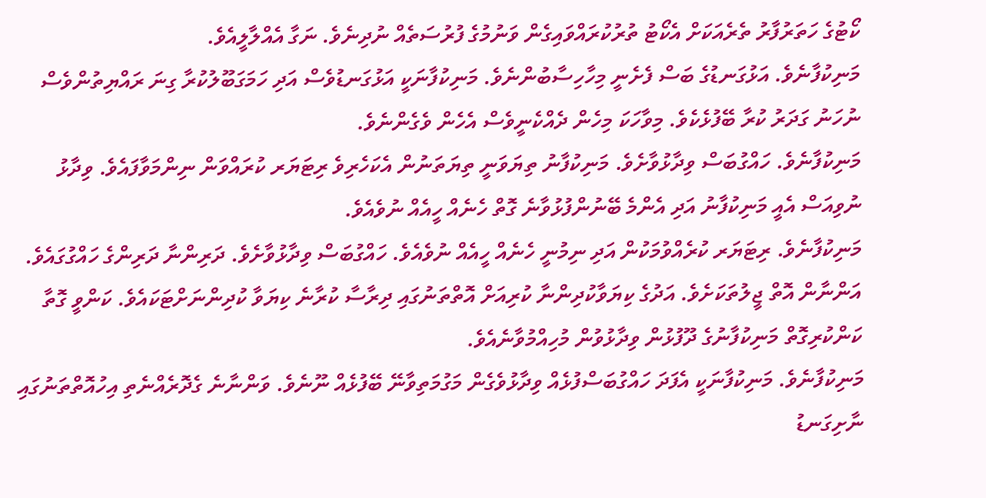ކޯޓުގެ ހަތަރުފާރު ތެރެއަކަށް އެކޯޓު ތުރުކުރައްވައިގެން ވަނުމުގެ ފުރުސަތެއް ނުދިނެވެ. ނަގާ އެއްލާލީއެވެ.
މަނިކުފާނެވެ. އަޅުގަނޑުގެ ބަސް ފެށެނީ މިހާހިސާބުންނެވެ. މަނިކުފާނަކީ އަޅުގަނޑުވެސް އަދި ހަމަގަބޫލުކުރާ ގިނަ ރައްޔިތުންވެސް ނުހަނު ގަދަރު ކުރާ ބޭފުޅެކެވެ. މިވާހަކަ މިހެން ދެއްކެނީވެސް އެހެން ވެގެންނެވެ.
މަނިކުފާނެވެ. ހައްގުބަސް ވިދާޅުވާށެވެ. މަނިކުފާނު ތިޔަވަނީ ތިޔަތަނުން އެކަހެރިވެ ރިޓަޔަރ ކުރައްވަން ނިންމަވާފައެވެ. ވިދާޅު ނުވިއަސް އެއީ މަނިކުފާނު އަދި އެންމެ ބޭނުންފުޅުވާނެ ގޮތް ހެނެއް ހީއެއް ނުވެއެވެ.
މަނިކުފާނެވެ. ރިޓަޔަރ ކުރެއްވުމަކުން އަދި ނިމުނީ ހެނެއް ހީއެއް ނުވެއެވެ. ހައްގުބަސް ވިދާޅުވާށެވެ. ދަރިންނާ ދަރިންގެ ހައްގުގައެވެ. އަންނާން އޮތް ޖީލުތަކަށެވެ. އަދުގެ ކިޔަވާކުދިންނާ ކުރިއަށް އޮތްތަނުގައި ދިރާސާ ކުރާނެ ކިޔަވާ ކުދިންނަށްޓަކައެވެ. ކަންވީ ގޮތާ ކަންކުރިގޮތް މަނިކުފާނުގެ ދޫފުޅުން ވިދާޅުވުން މުހިއްމުވާނެއެވެ.
މަނިކުފާނެވެ. މަނިކުފާނަކީ އެފަދަ ހައްގުބަސްފުޅެއް ވިދާޅުވެގެން މަގުމަތިވާނޭ ބޭފުޅެއް ނޫނެވެ. ވަންނާނެ ގެދޮރެއްނެތި އިހުއޮތްތަނުގައި ނާށިގަނޑު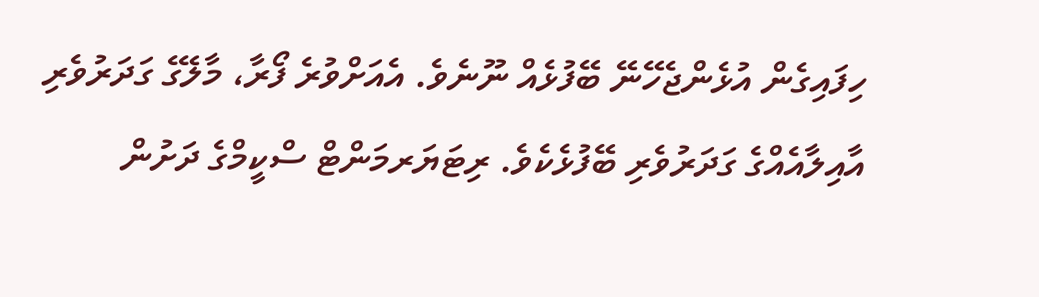ހިފައިގެން އުޅެންޖެހޭނޭ ބޭފުޅެއް ނޫނެވެ. އެއަށްވުރެ ފޯރާ، މާލޭގެ ގަދަރުވެރި އާއިލާއެއްގެ ގަދަރުވެރި ބޭފުޅެކެވެ. ރިޓަޔަރމަންޓް ސްކީމްގެ ދަށުން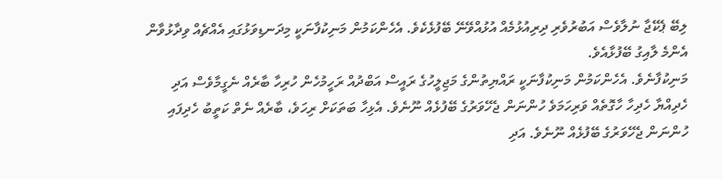ލިބޭ ޕެކޭޖާ ނުލާވެސް އަބުރުވެރި ދިރިއުޅުމެއް އުޅުއްވޭނޭ ބޭފުޅެކެވެ. އެހެންކަމުން މަނިކުފާނަކީ މިދަނޑިވަޅުގައި އެއްޗެއް ވިދާޅުވާން އެންމެ ލާއިގު ބޭފުޅާއެވެ.
މަނިކުފާނެވެ. އެހެންކަމުން މަނިކުފާނަކީ ރައްޔިތުންގެ މަޖިލީހުގެ ރައީސް އަބްދުއް ރަހީމުހެން ހުރިހާ ބާރެއް ނެގީމާވެސް އަދި ހެދިއްޔާ ހެދިހާ ހާގޮތެއް ވަރިހަމަވެ ހުންނަން ޖެހޭވަރުގެ ބޭފުޅެއް ނޫނެވެ. އެޅިހާ ބަތަކަށް ރިހަވެ، ބާރެއް ނެތް ކަތީބު ހެދިފައި ހުންނަން ޖެހޭވަރުގެ ބޭފުޅެއް ނޫނެވެ. އަދި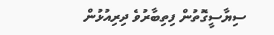ސިޔާސީގޮތުން ފިތިބާރުވެ ދިރިއުޅުން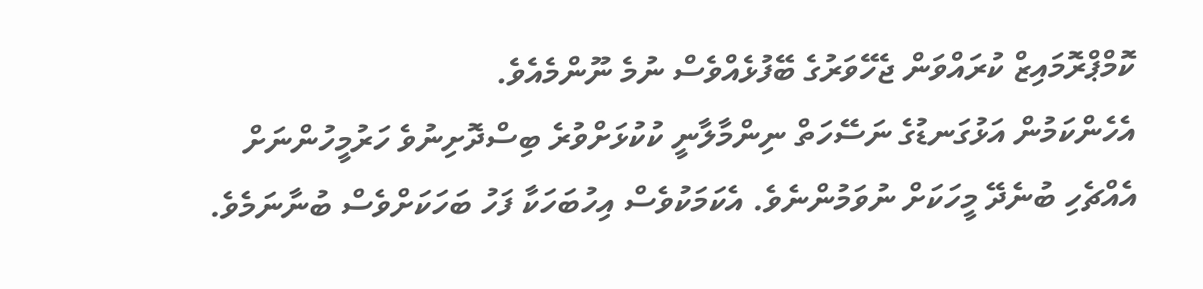ކޮމްޕްރޮމައިޒް ކުރައްވަން ޖެހޭވަރުގެ ބޭފުޅެއްވެސް ނުމެ ނޫންމެއެވެ.
އެހެންކަމުން އަޅުގަނޑުގެ ނަސޭހަތް ނިންމާލާނީ ކުކުޅަށްވުރެ ބިސްދޮށިނުވެ ހަރުމީހުންނަށް އެއްޗެހި ބުނެދޭ މީހަކަށް ނުވަމުންނެވެ. އެކަމަކުވެސް އިހުބަހަކާ ފަހު ބަހަކަށްވެސް ބުނާނަމެވެ.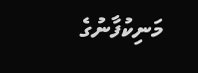މަނިކުފާނުގެ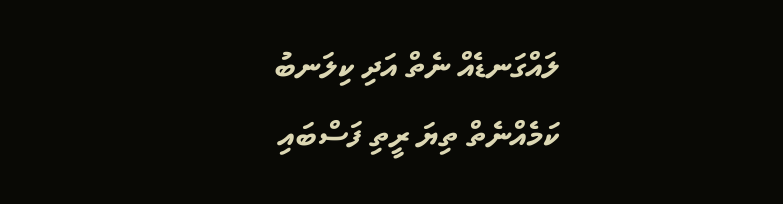ލައްގަނޑެއް ނެތް އަދި ކިލަނބު ކަމެއްނެތް ތިޔަ ރީތި ފަސްބައި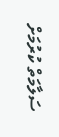ސަލާމަތް ކުރުމަށް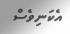އެކަނިވެސް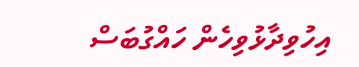އިހުވިދާޅުވިހެން ހައްގުބަސް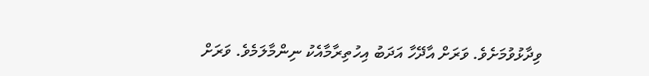ވިދާޅުވުމަށެވެ. ވަރަށް އާދޭހާ އަދަބު އިހުތިރާމާއެކު ނިންމާލަމެވެ. ވަރަށް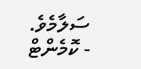ސަލާމެވެ.
- ކޮމެންޓް